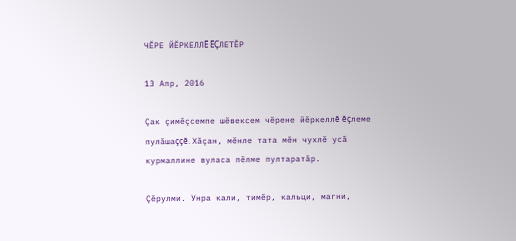ЧĔРЕ ЙĔРКЕЛЛĔ ĔÇЛЕТĔР

13 Апр, 2016

Çак çимĕçсемпе шĕвексем чĕрене йĕркеллĕ ĕçлеме пулăшаççĕ. Хăçан, мĕнле тата мĕн чухлĕ усă курмаллине вуласа пĕлме пултаратăр.

Çĕрулми. Унра кали, тимĕр, кальци, магни,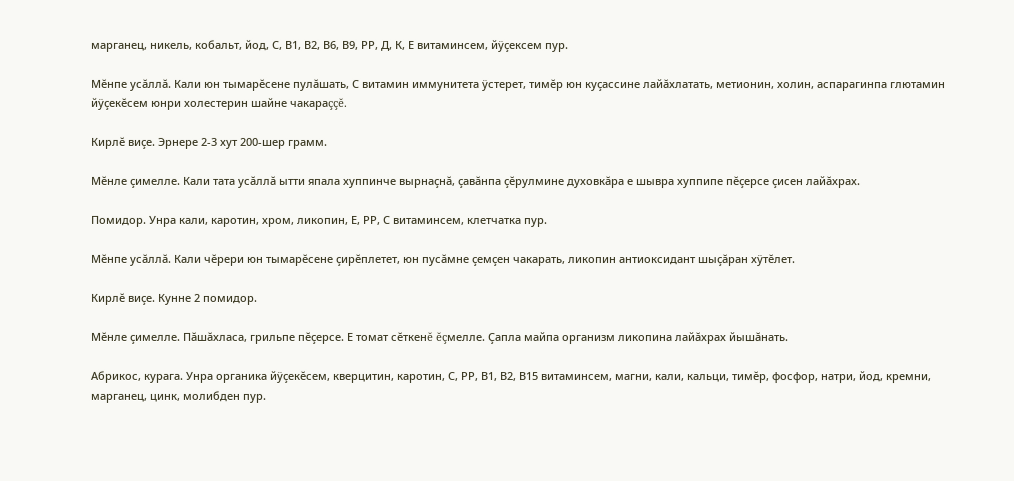марганец, никель, кобальт, йод, С, В1, В2, В6, В9, РР, Д, К, Е витаминсем, йÿçексем пур.

Мĕнпе усăллă. Кали юн тымарĕсене пулăшать, С витамин иммунитета ÿстерет, тимĕр юн куçассине лайăхлатать, метионин, холин, аспарагинпа глютамин йÿçекĕсем юнри холестерин шайне чакараççĕ.

Кирлĕ виçе. Эрнере 2-3 хут 200-шер грамм.

Мĕнле çимелле. Кали тата усăллă ытти япала хуппинче вырнаçнă, çавăнпа çĕрулмине духовкăра е шывра хуппипе пĕçерсе çисен лайăхрах.

Помидор. Унра кали, каротин, хром, ликопин, Е, РР, С витаминсем, клетчатка пур.

Мĕнпе усăллă. Кали чĕрери юн тымарĕсене çирĕплетет, юн пусăмне çемçен чакарать, ликопин антиоксидант шыçăран хÿтĕлет.

Кирлĕ виçе. Кунне 2 помидор.

Мĕнле çимелле. Пăшăхласа, грильпе пĕçерсе. Е томат сĕткенĕ ĕçмелле. Çапла майпа организм ликопина лайăхрах йышăнать.

Абрикос, курага. Унра органика йÿçекĕсем, кверцитин, каротин, С, РР, В1, В2, В15 витаминсем, магни, кали, кальци, тимĕр, фосфор, натри, йод, кремни, марганец, цинк, молибден пур.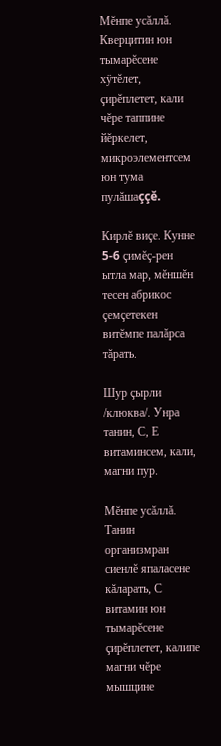Мĕнпе усăллă. Кверцитин юн тымарĕсене хÿтĕлет, çирĕплетет, кали чĕре таппине йĕркелет, микроэлементсем юн тума пулăшаççĕ.

Кирлĕ виçе. Кунне 5-6 çимĕç-рен ытла мар, мĕншĕн тесен абрикос çемçетекен витĕмпе палăрса тăрать.

Шур çырли /клюква/. Унра танин, С, Е витаминсем, кали, магни пур.

Мĕнпе усăллă. Танин организмран сиенлĕ япаласене кăларать, С витамин юн тымарĕсене çирĕплетет, калипе магни чĕре мышцине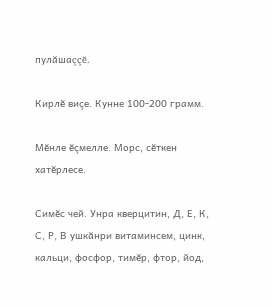пулăшаççĕ.

Кирлĕ виçе. Кунне 100-200 грамм.

Мĕнле ĕçмелле. Морс, сĕткен хатĕрлесе.

Симĕс чей. Унра кверцитин, Д, Е, К, С, Р, В ушкăнри витаминсем, цинк, кальци, фосфор, тимĕр, фтор, йод,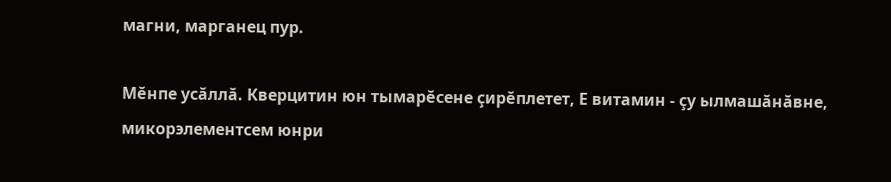магни, марганец пур.

Мĕнпе усăллă. Кверцитин юн тымарĕсене çирĕплетет, Е витамин - çу ылмашăнăвне, микорэлементсем юнри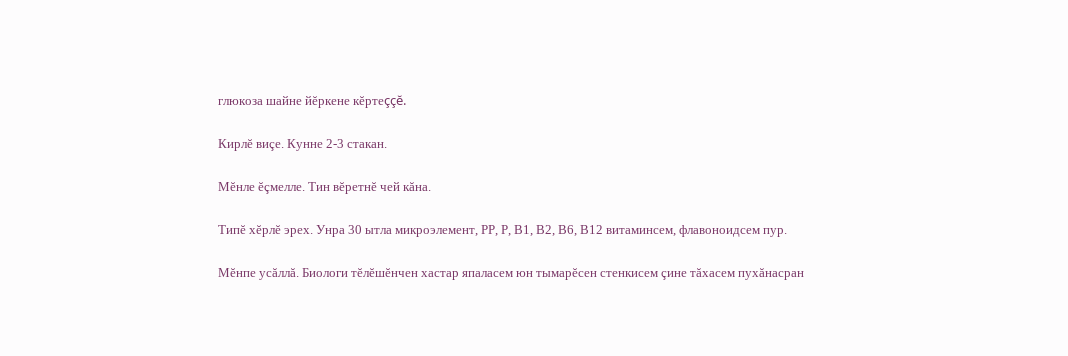глюкоза шайне йĕркене кĕртеççĕ.

Кирлĕ виçе. Кунне 2-3 стакан.

Мĕнле ĕçмелле. Тин вĕретнĕ чей кăна.

Типĕ хĕрлĕ эрех. Унра 30 ытла микроэлемент, РР, Р, В1, В2, В6, В12 витаминсем, флавоноидсем пур.

Мĕнпе усăллă. Биологи тĕлĕшĕнчен хастар япаласем юн тымарĕсен стенкисем çине тăхасем пухăнасран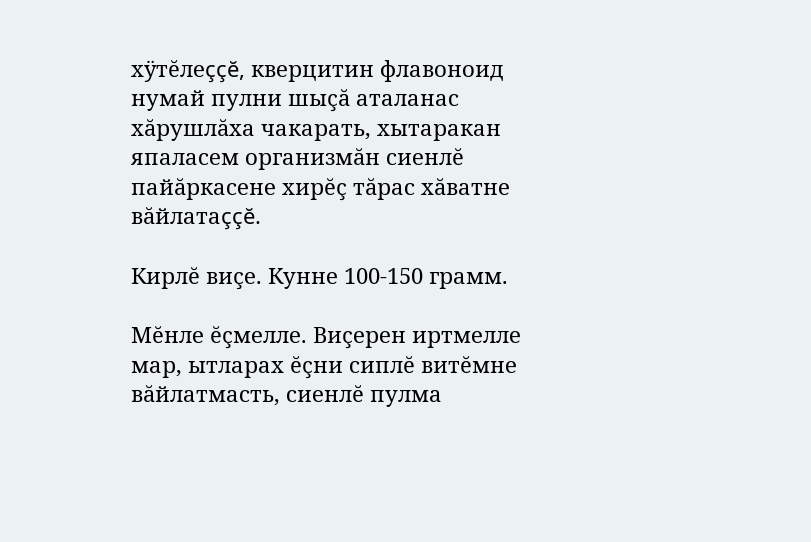хÿтĕлеççĕ, кверцитин флавоноид нумай пулни шыçă аталанас хăрушлăха чакарать, хытаракан япаласем организмăн сиенлĕ пайăркасене хирĕç тăрас хăватне вăйлатаççĕ.

Кирлĕ виçе. Кунне 100-150 грамм.

Мĕнле ĕçмелле. Виçерен иртмелле мар, ытларах ĕçни сиплĕ витĕмне вăйлатмасть, сиенлĕ пулма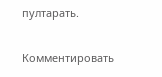пултарать.

Комментировать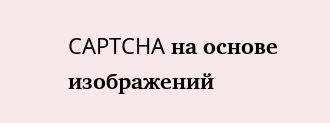CAPTCHA на основе изображений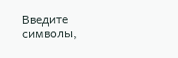Введите символы,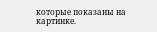которые показаны на картинке.